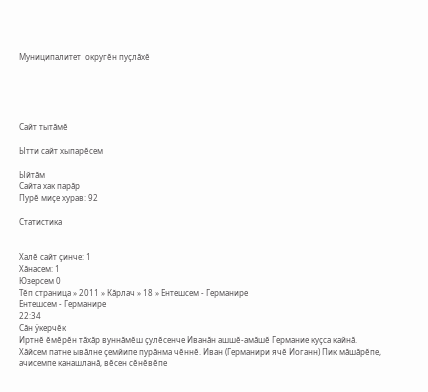Муниципалитет  округĕн пуçлăхĕ





Сайт тытăмĕ

Ытти сайт хыпарĕсем

Ыйтăм
Сайта хак парăр
Пурĕ миçе хурав: 92

Статистика


Халĕ сайт çинче: 1
Хăнасем: 1
Юзерсем 0
Тĕп страница » 2011 » Кăрлач » 18 » Ентешсем - Германире
Ентешсем - Германире
22:34
Сăн ÿкерчĕк
Иртнĕ ĕмĕрĕн тăхăр вуннăмĕш çулĕсенче Иванăн ашшĕ-амăшĕ Германие куçса кайнă. Хăйсем патне ывăлне çемйипе пурăнма чĕннĕ. Иван (Германири ячĕ Иоганн) Пик мăшăрĕпе, ачисемпе канашланă, вĕсен сĕнĕвĕпе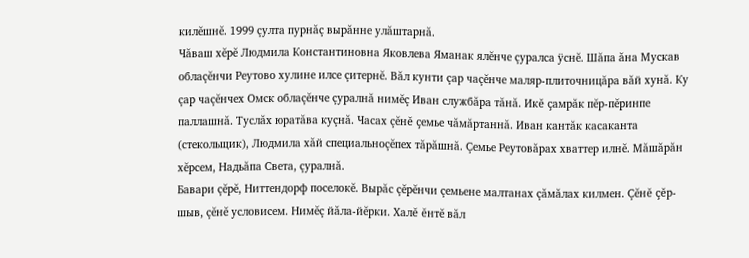килĕшнĕ. 1999 çулта пурнăç вырăнне улăштарнă.
Чăваш хĕрĕ Людмила Константиновна Яковлева Яманак ялĕнче çуралса ÿснĕ. Шăпа ăна Мускав облаçĕнчи Реутово хулине илсе çитернĕ. Вăл кунти çар чаçĕнче маляр-плиточницăра вăй хунă. Ку çар чаçĕнчех Омск облаçĕнче çуралнă нимĕç Иван службăра тăнă. Икĕ çамрăк пĕр-пĕринпе паллашнă. Туслăх юратăва куçнă. Часах çĕнĕ çемье чăмăртаннă. Иван кантăк касаканта (стекольщик), Людмила хăй специальноçĕпех тăрăшнă. Çемье Реутовăрах хваттер илнĕ. Мăшăрăн хĕрсем, Надьăпа Света, çуралнă.
Бавари çĕрĕ, Ниттендорф поселокĕ. Вырăс çĕрĕнчи çемьене малтанах çăмăлах килмен. Çĕнĕ çĕр-шыв, çĕнĕ условисем. Нимĕç йăла-йĕрки. Халĕ ĕнтĕ вăл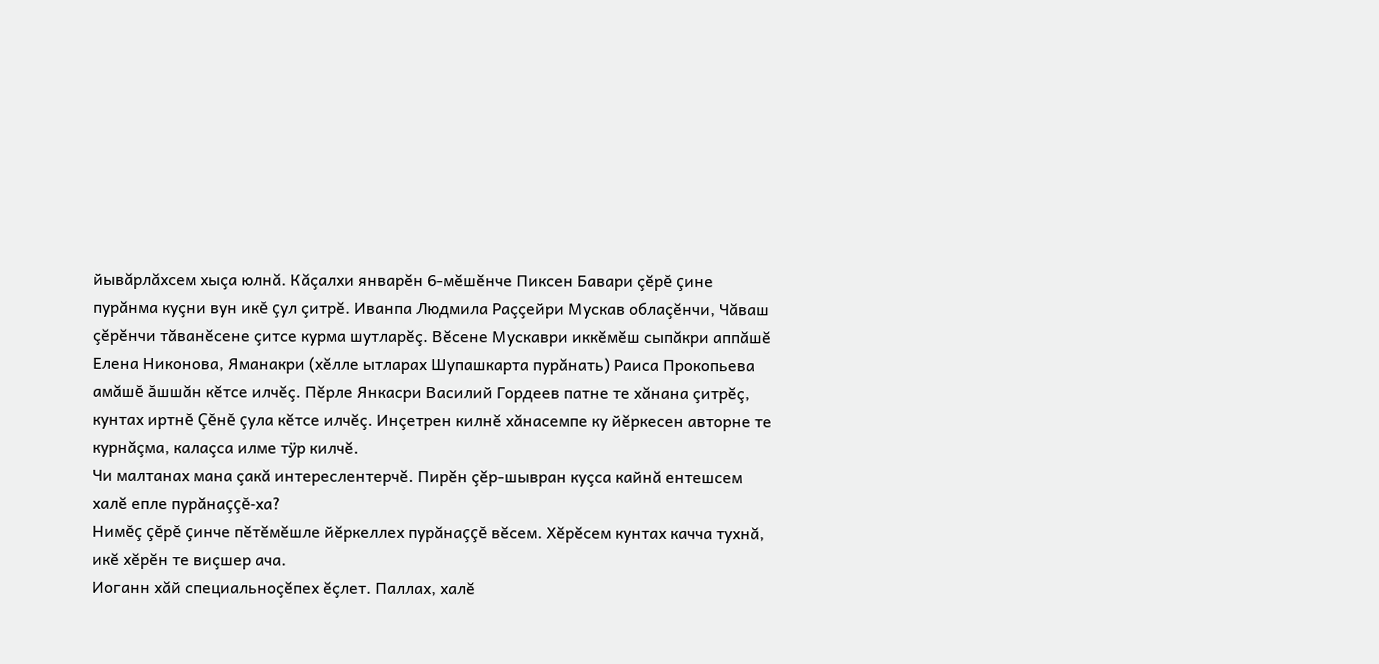йывăрлăхсем хыçа юлнă. Кăçалхи январĕн 6-мĕшĕнче Пиксен Бавари çĕрĕ çине пурăнма куçни вун икĕ çул çитрĕ. Иванпа Людмила Раççейри Мускав облаçĕнчи, Чăваш çĕрĕнчи тăванĕсене çитсе курма шутларĕç. Вĕсене Мускаври иккĕмĕш сыпăкри аппăшĕ Елена Никонова, Яманакри (хĕлле ытларах Шупашкарта пурăнать) Раиса Прокопьева амăшĕ ăшшăн кĕтсе илчĕç. Пĕрле Янкасри Василий Гордеев патне те хăнана çитрĕç, кунтах иртнĕ Çĕнĕ çула кĕтсе илчĕç. Инçетрен килнĕ хăнасемпе ку йĕркесен авторне те курнăçма, калаçса илме тÿр килчĕ.
Чи малтанах мана çакă интереслентерчĕ. Пирĕн çĕр-шывран куçса кайнă ентешсем халĕ епле пурăнаççĕ-ха?
Нимĕç çĕрĕ çинче пĕтĕмĕшле йĕркеллех пурăнаççĕ вĕсем. Хĕрĕсем кунтах качча тухнă, икĕ хĕрĕн те виçшер ача.
Иоганн хăй специальноçĕпех ĕçлет. Паллах, халĕ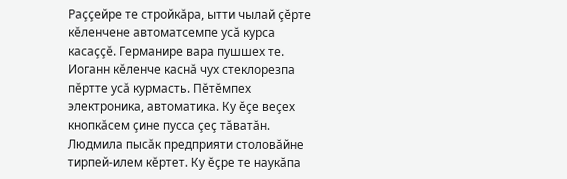Раççейре те стройкăра, ытти чылай çĕрте кĕленчене автоматсемпе усă курса касаççĕ. Германире вара пушшех те. Иоганн кĕленче каснă чух стеклорезпа пĕртте усă курмасть. Пĕтĕмпех электроника, автоматика. Ку ĕçе веçех кнопкăсем çине пусса çеç тăватăн. Людмила пысăк предприяти столовăйне тирпей-илем кĕртет. Ку ĕçре те наукăпа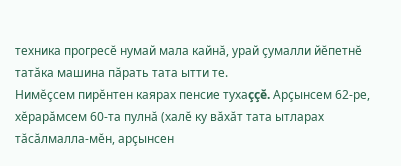техника прогресĕ нумай мала кайнă, урай çумалли йĕпетнĕ татăка машина пăрать тата ытти те.
Нимĕçсем пирĕнтен каярах пенсие тухаççĕ. Арçынсем 62-ре, хĕрарăмсем 60-та пулнă (халĕ ку вăхăт тата ытларах тăсăлмалла-мĕн, арçынсен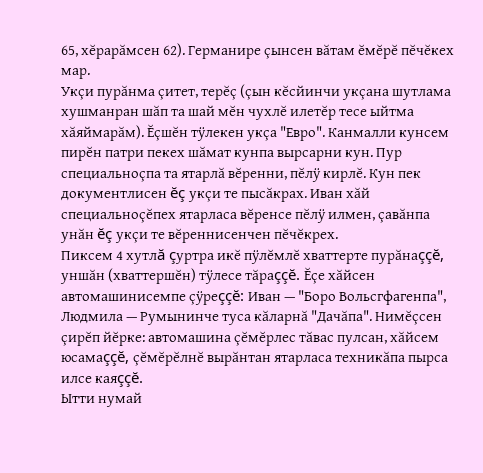65, хĕрарăмсен 62). Германире çынсен вăтам ĕмĕрĕ пĕчĕкех мар.
Укçи пурăнма çитет, терĕç (çын кĕсйинчи укçана шутлама хушманран шăп та шай мĕн чухлĕ илетĕр тесе ыйтма хăяймарăм). Ĕçшĕн тÿлекен укçа "Евро". Канмалли кунсем пирĕн патри пекех шăмат кунпа вырсарни кун. Пур специальноçпа та ятарлă вĕренни, пĕлÿ кирлĕ. Кун пек документлисен ĕç укçи те пысăкрах. Иван хăй специальноçĕпех ятарласа вĕренсе пĕлÿ илмен, çавăнпа унăн ĕç укçи те вĕреннисенчен пĕчĕкрех.
Пиксем 4 хутлă çуртра икĕ пÿлĕмлĕ хваттерте пурăнаççĕ, уншăн (хваттершĕн) тÿлесе тăраççĕ. Ĕçе хăйсен автомашинисемпе çÿреççĕ: Иван — "Боро Вольсгфагенпа", Людмила — Румынинче туса кăларнă "Дачăпа". Нимĕçсен çирĕп йĕрке: автомашина çĕмĕрлес тăвас пулсан, хăйсем юсамаççĕ, çĕмĕрĕлнĕ вырăнтан ятарласа техникăпа пырса илсе каяççĕ.
Ытти нумай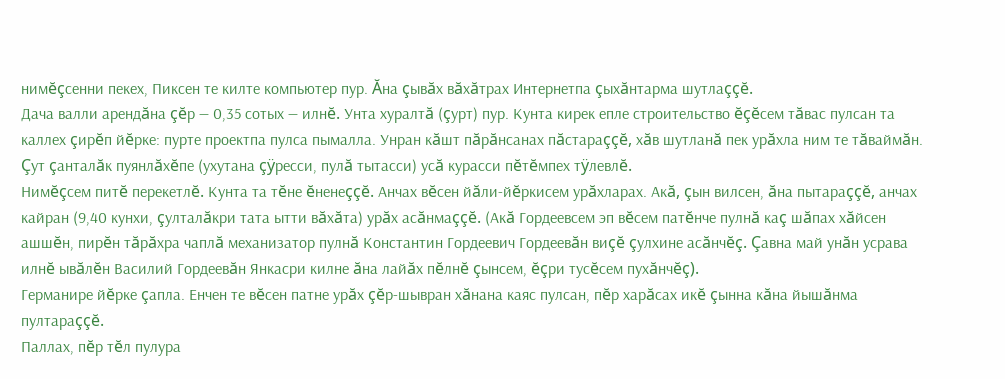нимĕçсенни пекех, Пиксен те килте компьютер пур. Ăна çывăх вăхăтрах Интернетпа çыхăнтарма шутлаççĕ.
Дача валли арендăна çĕр — 0,35 сотых — илнĕ. Унта хуралтă (çурт) пур. Кунта кирек епле строительство ĕçĕсем тăвас пулсан та каллех çирĕп йĕрке: пурте проектпа пулса пымалла. Унран кăшт пăрăнсанах пăстараççĕ, хăв шутланă пек урăхла ним те тăваймăн.
Çут çанталăк пуянлăхĕпе (ухутана çÿресси, пулă тытасси) усă курасси пĕтĕмпех тÿлевлĕ.
Нимĕçсем питĕ перекетлĕ. Кунта та тĕне ĕненеççĕ. Анчах вĕсен йăли-йĕркисем урăхларах. Акă, çын вилсен, ăна пытараççĕ, анчах кайран (9,40 кунхи, çулталăкри тата ытти вăхăта) урăх асăнмаççĕ. (Акă Гордеевсем эп вĕсем патĕнче пулнă каç шăпах хăйсен ашшĕн, пирĕн тăрăхра чаплă механизатор пулнă Константин Гордеевич Гордеевăн виçĕ çулхине асăнчĕç. Çавна май унăн усрава илнĕ ывăлĕн Василий Гордеевăн Янкасри килне ăна лайăх пĕлнĕ çынсем, ĕçри тусĕсем пухăнчĕç).
Германире йĕрке çапла. Енчен те вĕсен патне урăх çĕр-шывран хăнана каяс пулсан, пĕр харăсах икĕ çынна кăна йышăнма пултараççĕ.
Паллах, пĕр тĕл пулура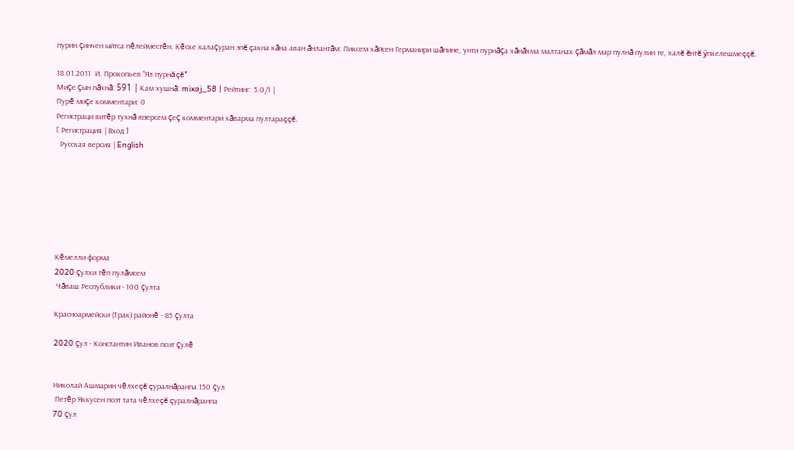пурин çинчен ыйтса пĕлейместĕн. Кĕске калаçуран эпĕ çакна кăна аван ăнлантăм: Пиксем хăйсен Германири шăпине, унти пурнăçа хăнăхма малтанах çăмăл мар пулнă пулин те, халĕ ĕнтĕ ÿпкелешмеççĕ.

18.01.2011  И. Прокопьев "Ял пурнăçĕ"
Миçе çын пăхнă: 591 | Кам хушнă: mixaj_58 | Рейтинг: 5.0/1 |
Пурĕ миçе комментари: 0
Регистраци витĕр тухнă юзерсем çеç комментари хăварма пултараççĕ.
[ Регистрация | Вход ]
  Русская версия | English







Кĕмелли форма
2020 çулхи тĕп пулăмсем
 Чăваш Республики - 100 çулта

Красноармейски (Трак) районĕ - 85 çулта

2020 çул - Константин Иванов поэт çулĕ


Николай Ашмарин чĕлхеçĕ çуралнăранпа 150 çул
 Петĕр Яккусен поэт тата чĕлхеçĕ çуралнăранпа
70 çул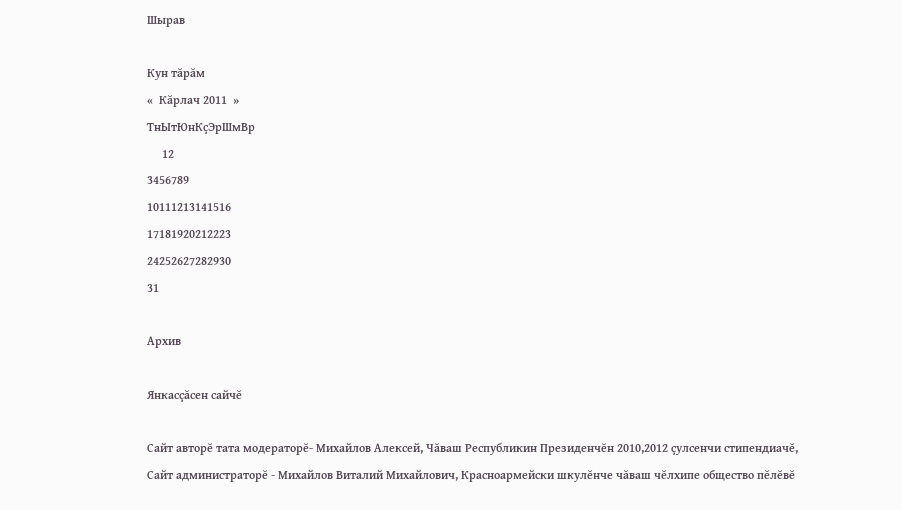Шырав

Кун тăрăм
«  Кăрлач 2011  »
ТнЫтЮнКçЭрШмВр
     12
3456789
10111213141516
17181920212223
24252627282930
31

Архив

Янкасçăсен сайчĕ

Сайт авторĕ тата модераторĕ- Михайлов Алексей, Чăваш Республикин Президенчĕн 2010,2012 çулсенчи стипендиачĕ, Сайт администраторĕ - Михайлов Виталий Михайлович, Красноармейски шкулĕнче чăваш чĕлхипе общество пĕлĕвĕ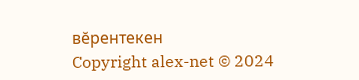вĕрентекен
Copyright alex-net © 2024